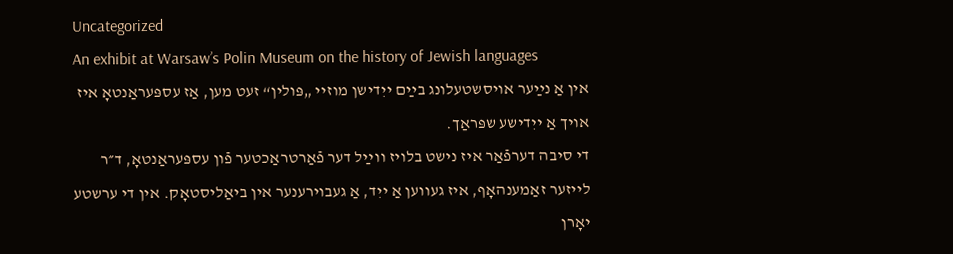Uncategorized
An exhibit at Warsaw’s Polin Museum on the history of Jewish languages
אין אַ נײַער אויסשטעלונג בײַם ייִדישן מוזיי „פּולין“ זעט מען, אַז עספּעראַנטאָ איז אויך אַ ייִדישע שפּראַך.
די סיבה דערפֿאַר איז נישט בלויז ווײַל דער פֿאַרטראַכטער פֿון עספּעראַנטאָ, ד״ר לייזער זאַמענהאָף, איז געווען אַ ייִד, אַ געבוירענער אין ביאַליסטאָק. אין די ערשטע יאָרן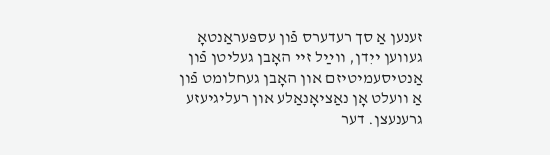זענען אַ סך רעדערס פֿון עספּעראַנטאָ געווען ייִדן, ווײַל זיי האָבן געליטן פֿון אַנטיסעמיטיזם און האָבן געחלומט פֿון אַ וועלט אָן נאַציאָנאַלע און רעליגיעזע גרענעצן. דער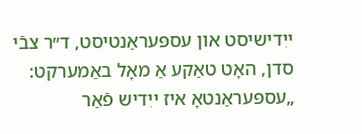ייִדישיסט און עספּעראַנטיסט, ד״ר צבֿי סדן, האָט טאַקע אַ מאָל באַמערקט: „עספּעראַנטאָ איז ייִדיש פֿאַר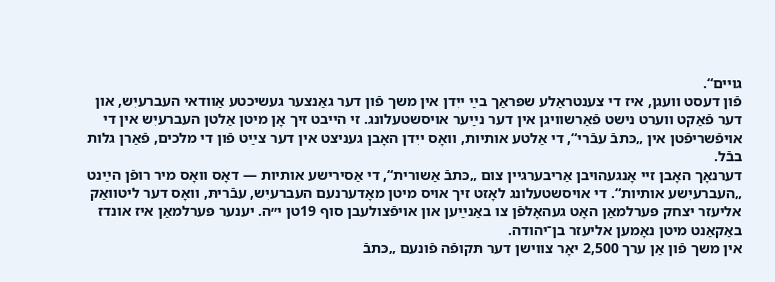גויים“.
פֿון דעסט וועגן, איז די צענטראַלע שפּראַך בײַ ייִדן אין משך פֿון דער גאַנצער געשיכטע אַוודאי העברעיִש, און דער פֿאַקט ווערט נישט פֿאַרשוויגן אין דער נײַער אויסשטעלונג. זי הייבט זיך אָן מיטן אַלטן העברעיִש אין די אויפֿשריפֿטן אין „כּתבֿ עבֿרי“, די אַלטע אותיות, וואָס ייִדן האָבן געניצט אין דער צײַט פֿון די מלכים, פֿאַרן גלות בבֿל.
דערנאָך האָבן זיי אָנגעהויבן אַריבערגיין צום „כּתבֿ אַשורית“, די אַסירישע אותיות — דאָס וואָס מיר רופֿן הײַנט „העברעיִשע אותיות“. די אויסשטעלונג לאָזט זיך אויס מיטן מאָדערנעם העברעיִש, עבֿריתּ, וואָס דער ליטוואַק אליעזר יצחק פּערלמאַן האָט געהאָלפֿן צו באַנײַען און אויפֿצולעבן סוף 19טן י״ה. יענער פּערלמאַן איז אונדז באַקאַנט מיטן נאָמען אליעזר בן־יהודה.
אין משך פֿון אַן ערך 2,500 יאָר צווישן דער תּקופֿה פֿונעם „כּתבֿ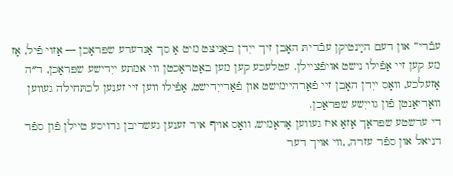עבֿרי“ און דעם הײַנטיקן עבֿריתּ האָבן זיך ייִדן באַניצט מיט אַ סך אַנדערע שפּראַכן — אַזוי פֿיל, אַז מע קען זיי אַפֿילו נישט אויפֿציילן. עטלעכע קען מען באַטראַכטן ווי אמתע ייִדישע שפּראַכן, ד״ה אַזעלכע, וואָס ייִדן האָבן זיי פֿאַרהיימישט און פֿאַרייִדישט, אַפֿילו ווען זיי זענען לכתּחילה געווען וואַריאַנטן פֿון גוייִשע שפּראַכן.
די ערשטע שפּראַך אַזאַ איז געווען אַראַמיש, וואָס אויף איר זענען געשריבן גרויסע טיילן פֿון ספֿר דניאל און ספֿר עזרה, ,ווי אויך דער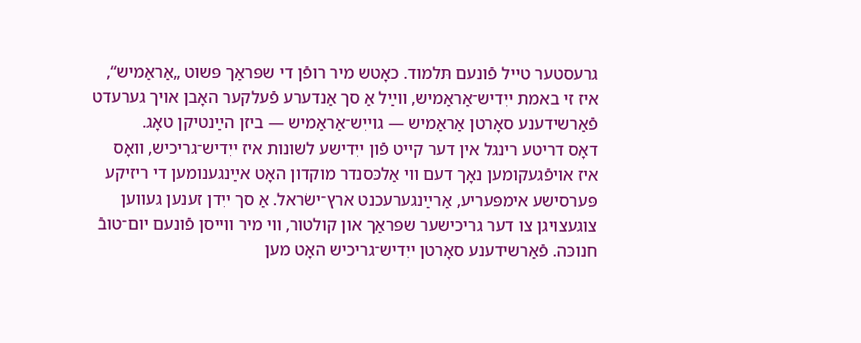גרעסטער טייל פֿונעם תּלמוד. כאָטש מיר רופֿן די שפּראַך פּשוט „אַראַמיש“, איז זי באמת ייִדיש־אַראַמיש, ווײַל אַ סך אַנדערע פֿעלקער האָבן אויך גערעדט פֿאַרשידענע סאָרטן אַראַמיש — גוייִש־אַראַמיש — ביזן הײַנטיקן טאָג.
דאָס דריטע רינגל אין דער קייט פֿון ייִדישע לשונות איז ייִדיש־גריכיש, וואָס איז אויפֿגעקומען נאָך דעם ווי אַלכּסנדר מוקדון האָט אײַנגענומען די ריזיקע פּערסישע אימפּעריע, אַרײַנגערעכנט ארץ־ישׂראל. אַ סך ייִדן זענען געווען צוגעצויגן צו דער גריכישער שפּראַך און קולטור, ווי מיר ווייסן פֿונעם יום־טובֿ חנוכּה. פֿאַרשידענע סאָרטן ייִדיש־גריכיש האָט מען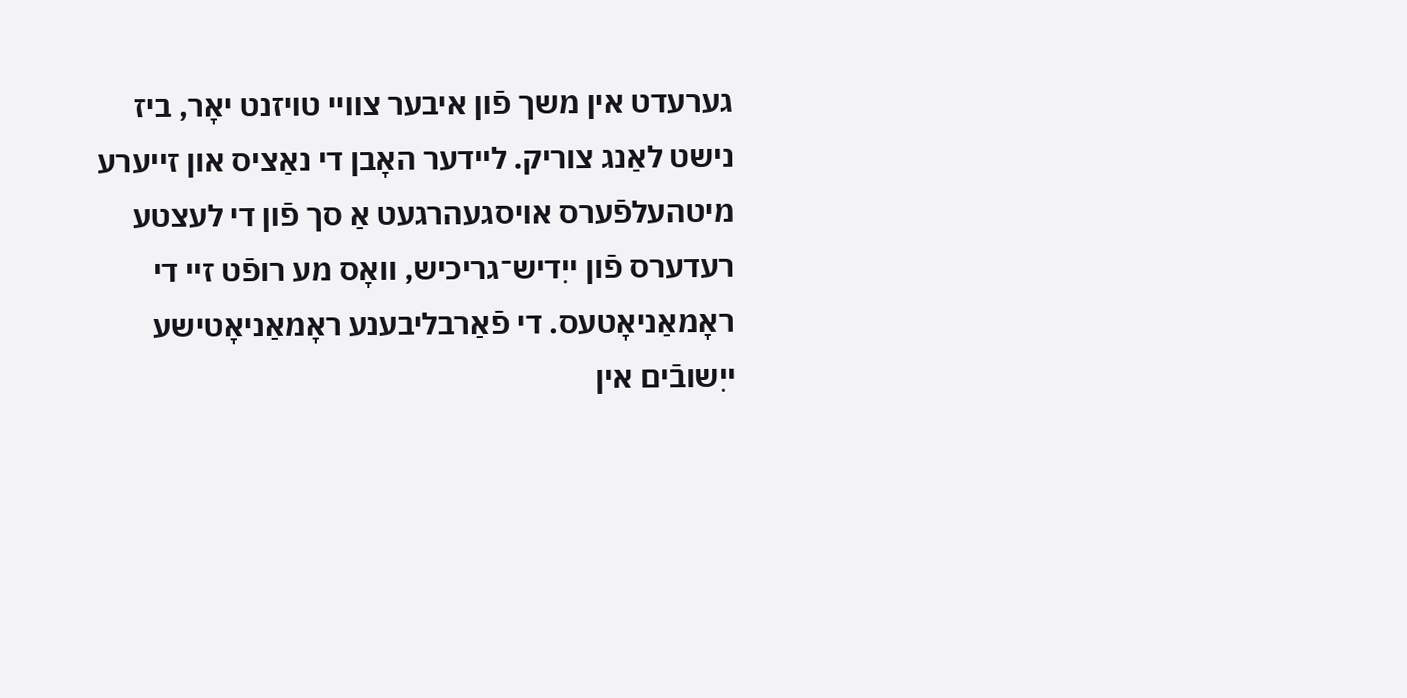גערעדט אין משך פֿון איבער צוויי טויזנט יאָר, ביז נישט לאַנג צוריק. ליידער האָבן די נאַציס און זייערע מיטהעלפֿערס אויסגעהרגעט אַ סך פֿון די לעצטע רעדערס פֿון ייִדיש־גריכיש, וואָס מע רופֿט זיי די ראָמאַניאָטעס. די פֿאַרבליבענע ראָמאַניאָטישע ייִשובֿים אין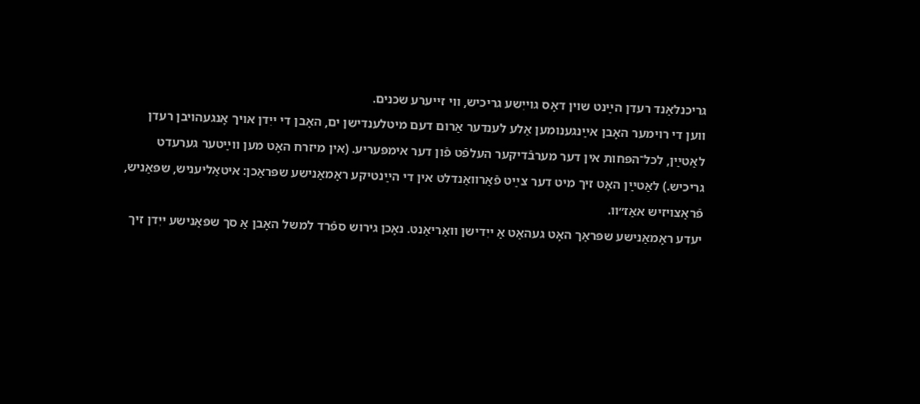גריכנלאַנד רעדן הײַנט שוין דאָס גוייִשע גריכיש, ווי זייערע שכנים.
ווען די רוימער האָבן אײַנגענומען אַלע לענדער אַרום דעם מיטלענדישן ים, האָבן די ייִדן אויך אָנגעהויבן רעדן לאַטײַן, לכל־הפּחות אין דער מערבֿדיקער העלפֿט פֿון דער אימפּעריע. (אין מיזרח האָט מען ווײַטער גערעדט גריכיש.) לאַטײַן האָט זיך מיט דער צײַט פֿאַרוואַנדלט אין די הײַנטיקע ראָמאַנישע שפּראַכן: איטאַליעניש, שפּאַניש, פֿראַצויזיש אאַז״וו.
יעדע ראָמאַנישע שפּראַך האָט געהאַט אַ ייִדישן וואַריאַנט. נאָכן גירוש ספֿרד למשל האָבן אַ סך שפּאַנישע ייִדן זיך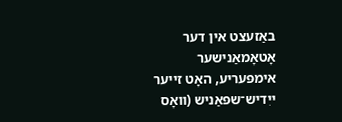באַזעצט אין דער אָטאָמאַנישער אימפּעריע, האָט זייער ייִדיש־שפּאַניש (וואָס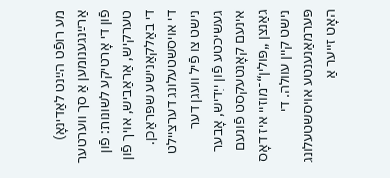מע רופֿט הײַנט לאַדינאָ) אַרײַנגענומען אַ סך ווערטער פֿון די אָרטיקע לשונות: פֿון טערקיש, אַראַביש, אויך פֿון די באַלקאַנישע שפּראַכן.
די אויסשטעלונג דערציילט נישט צו פֿיל וועגן דער געשיכטע פֿון ייִדיש, אָבער אינעם קאָנטעקסט פֿונעם גאַנצן „פּולין“־מוזיי איז דאָס נישט קיין עוולה. די פּערמאַנענטע אויסשטעלונג האָט זייער אַ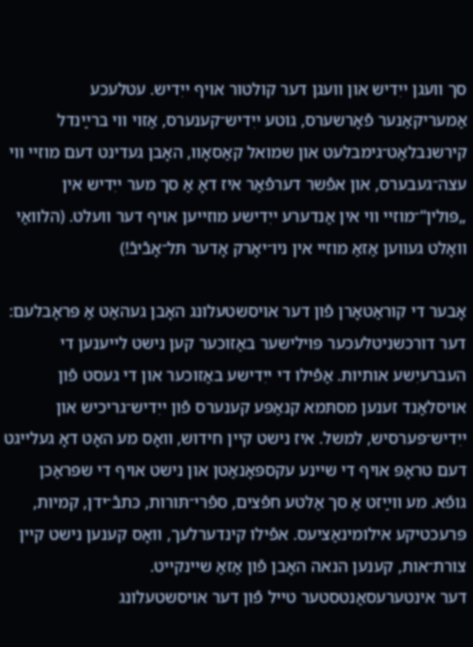סך וועגן ייִדיש און וועגן דער קולטור אויף ייִדיש. עטלעכע אַמעריקאַנער פֿאָרשערס, גוטע ייִדיש־קענערס, אַזוי ווי ברײַנדל קירשנבלאַט־גימבלעט און שמואל קאַסאָוו, האָבן געדינט דעם מוזיי ווי עצה־געבערס, און אפֿשר דערפֿאַר איז דאָ אַ סך מער ייִדיש אין „פּולין“־מוזיי ווי אין אַנדערע ייִדישע מוזייען אויף דער וועלט. (הלוואַי וואָלט געווען אַזאַ מוזיי אין ניו־יאָרק אָדער תּל־אָבֿיבֿ!)

אָבער די קוראַטאָרן פֿון דער אויסשטעלונג האָבן געהאַט אַ פּראָבלעם: דער דורכשניטלעכער פּוילישער באַזוכער קען נישט לייענען די העברעיִשע אותיות. אַפֿילו די ייִדישע באַזוכער און די געסט פֿון אויסלאַנד זענען מסתּמא קנאַפּע קענערס פֿון ייִדיש־גריכיש און ייִדיש־פּערסיש, למשל. איז נישט קיין חידוש, וואָס מע האָט דאָ געלייגט דעם טראָפּ אויף די שיינע עקספּאָנאַטן און נישט אויף די שפּראַכן גופֿא. מע ווײַזט אַ סך אַלטע חפֿצים, ספֿרי־תּורות, כּתבֿ־ידן, קמיות, פּרעכטיקע אילומינאַציעס. אפֿילו קינדערלעך, וואָס קענען נישט קיין צורת־אות, קענען הנאה האָבן פֿון אַזאַ שיינקייט.
דער אינטערעסאַנטסטער טייל פֿון דער אויסשטעלונג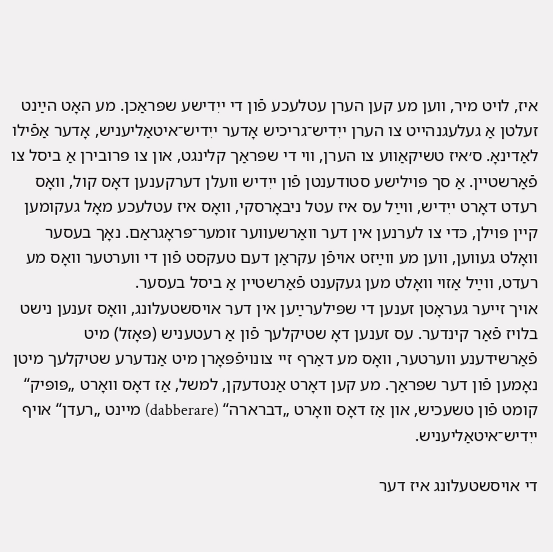איז, לויט מיר, ווען מע קען הערן עטלעכע פֿון די ייִדישע שפּראַכן. מע האָט הײַנט זעלטן אַ געלעגנהייט צו הערן ייִדיש־גריכיש אָדער ייִדיש־איטאַליעניש, אָדער אַפֿילו לאַדינאָ. ס׳איז טשיקאַווע צו הערן, ווי די שפּראַך קלינגט, און צו פּרובירן אַ ביסל צו פֿאַרשטיין. אַ סך פּוילישע סטודענטן פֿון ייִדיש וועלן דערקענען דאָס קול, וואָס רעדט דאָרט ייִדיש, ווײַל עס איז עטל ניבאָרסקי, וואָס איז עטלעכע מאָל געקומען קיין פּוילן, כּדי צו לערנען אין דער וואַרשעווער זומער־פּראָגראַם. נאָך בעסער וואָלט געווען, ווען מע ווײַזט אויפֿן עקראַן דעם טעקסט פֿון די ווערטער וואָס מע רעדט, ווײַל אַזוי וואָלט מען געקענט פֿאַרשטיין אַ ביסל בעסער.
אויך זייער געראָטן זענען די שפּילערײַען אין דער אויסשטעלונג, וואָס זענען נישט בלויז פֿאַר קינדער. עס זענען דאָ שטיקלעך פֿון אַ רעטעניש (פּאָזל) מיט פֿאַרשידענע ווערטער, וואָס מע דאַרף זיי צונויפֿפּאָרן מיט אַנדערע שטיקלעך מיטן נאָמען פֿון דער שפּראַך. מע קען דאָרט אַנטדעקן, למשל, אַז דאָס וואָרט „פּופּיק“ קומט פֿון טשעכיש, און אַז דאָס וואָרט „דברארה“ (dabberare) מיינט „רעדן“ אויף ייִדיש־איטאַליעניש.

די אויסשטעלונג איז דער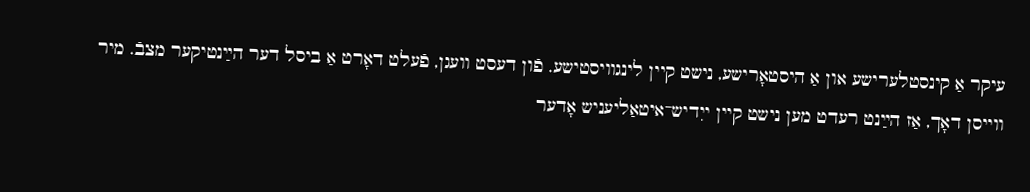עיקר אַ קינסטלערישע און אַ היסטאָרישע, נישט קיין לינגוויסטישע. פֿון דעסט וועגן, פֿעלט דאָרט אַ ביסל דער הײַנטיקער מצבֿ. מיר ווייסן דאָך, אַז הײַנט רעדט מען נישט קיין ייִדיש־איטאַליעניש אָדער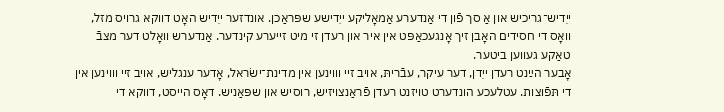ייִדיש־גריכיש און אַ סך פֿון די אַנדערע אַמאָליקע ייִדישע שפּראַכן. אונדזער ייִדיש האָט דווקא גרויס מזל, וואָס די חסידים האָבן זיך אָנגעכאַפּט אין איר און רעדן זי מיט זייערע קינדער. אַנדערש וואָלט דער מצבֿ טאַקע געווען ביטער.
אָבער הײַנט רעדן ייִדן, דער עיקר, עבֿריתּ, אויב זיי וווינען אין מדינת־ישׂראל, אָדער ענגליש, אויב זיי וווינען אין די תּפֿוצות. עטלעכע הונדערט טויזנט רעדן פֿראַנצויזיש, רוסיש און שפּאַניש. דאָס הייסט, דווקא די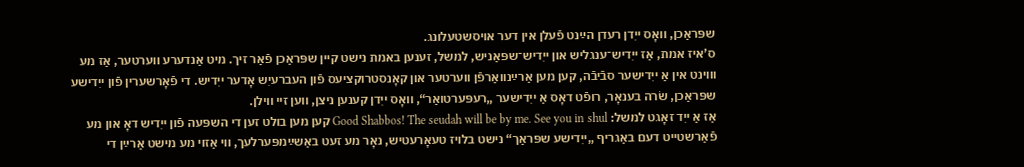שפּראַכן, וואָס ייִדן רעדן הײַנט פֿעלן אין דער אויסשטעלונג.
ס’איז אמת, אַז ייִדיש־ענגליש און ייִדיש־שפּאַניש, למשל, זענען באמת נישט קיין שפּראַכן פֿאַר זיך. מיט אַנדערע ווערטער, אַז מע וווינט אין אַ ייִדישער סבֿיבֿה, קען מען אַרײַנוואַרפֿן ווערטער און קאָנסטרוקציעס פֿון העברעיִש אָדער ייִדיש. די פֿאָרשערין פֿון ייִדישע שפּראַכן, שׂרה בענאָר, רופֿט דאָס אַ ייִדישער „רעפּערטואַר“, וואָס ייִדן קענען ניצן, ווען זיי ווילן.
אַז אַ ייִד זאָגט למשל: Good Shabbos! The seudah will be by me. See you in shul קען מען בולט זען די השפּעה פֿון ייִדיש דאָ און מע פֿאַרשטייט דעם באַגריף „ייִדישע שפּראַך“ נישט בלויז טעאָרעטיש, נאָר מע זעט באַשײַמפּערלעך, ווי אַזוי מע מישט אַרײַן די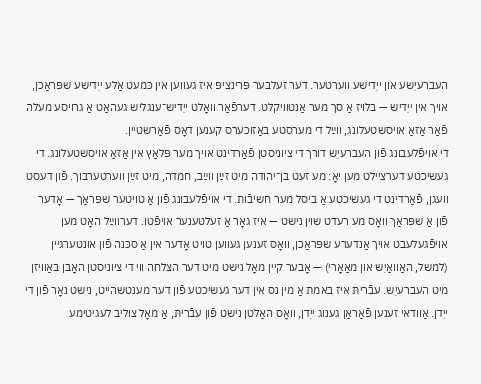העברעיִשע און ייִדישע ווערטער. דער זעלבער פּרינציפּ איז געווען אין כּמעט אַלע ייִדישע שפּראַכן, אויך אין ייִדיש — בלויז אַ סך מער אַנטוויקלט. דערפֿאַר וואָלט ייִדיש־ענגליש געהאַט אַ גרויסע מעלה פֿאַר אַזאַ אויסשטעלונג, ווײַל די מערסטע באַזוכערס קענען דאָס פֿאַרשטיין.
די אויפֿלעבונג פֿון העברעיִש דורך די ציוניסטן פֿאַרדינט אויך מער פּלאַץ אין אַזאַ אויסשטעלונג. די געשיכטע דערציילט מען יאָ: מע זעט בן־יהודה מיט זײַן ווײַב, חמדה, מיט זײַן ווערטערבוך. פֿון דעסט וועגן, פֿאַרדינט די געשיכטע אַ ביסל מער חשיבֿות. די אויפֿלעבונג פֿון אַ טויטער שפּראַך — אָדער פֿון אַ שפּראַך וואָס מע רעדט שוין נישט — איז גאָר אַ זעלטענער אויפֿטו. דערווײַל האָט מען אויפֿגעלעבט אויך אַנדערע שפּראַכן, וואָס זענען געווען טויט אָדער אין אַ סכּנה פֿון אונטערגיין (למשל, האַוואַיִש און מאַאָרי) — אָבער קיין מאָל נישט מיט דער הצלחה ווי די ציוניסטן האָבן באַוויזן מיט העברעיִש. עבֿריתּ איז באמת אַ מין נס אין דער געשיכטע פֿון דער מענטשהייט, נישט נאָר פֿון די ייִדן. אַוודאי זענען פֿאַראַן גענוג ייִדן, וואָס האַלטן נישט פֿון עבֿריתּ, אַ מאָל צוליב לעגיטימע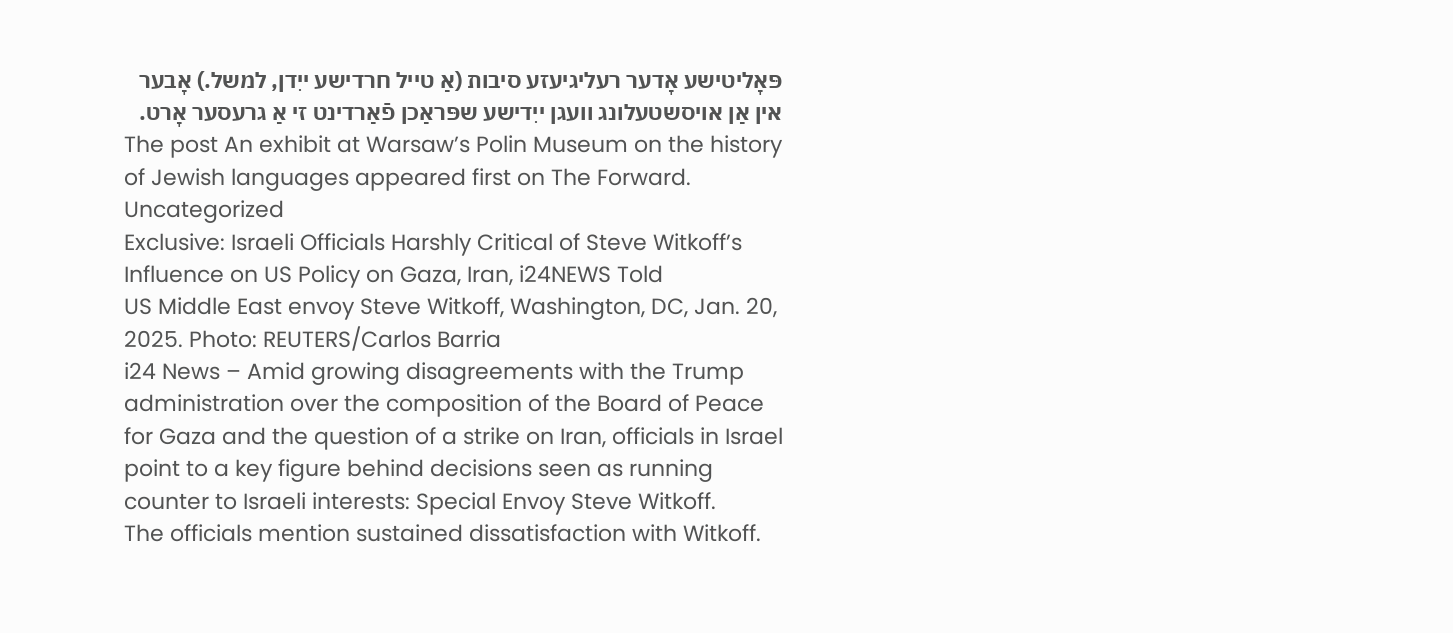פּאָליטישע אָדער רעליגיעזע סיבות (אַ טייל חרדישע ייִדן, למשל.) אָבער אין אַן אויסשטעלונג וועגן ייִדישע שפּראַכן פֿאַרדינט זי אַ גרעסער אָרט.
The post An exhibit at Warsaw’s Polin Museum on the history of Jewish languages appeared first on The Forward.
Uncategorized
Exclusive: Israeli Officials Harshly Critical of Steve Witkoff’s Influence on US Policy on Gaza, Iran, i24NEWS Told
US Middle East envoy Steve Witkoff, Washington, DC, Jan. 20, 2025. Photo: REUTERS/Carlos Barria
i24 News – Amid growing disagreements with the Trump administration over the composition of the Board of Peace for Gaza and the question of a strike on Iran, officials in Israel point to a key figure behind decisions seen as running counter to Israeli interests: Special Envoy Steve Witkoff.
The officials mention sustained dissatisfaction with Witkoff.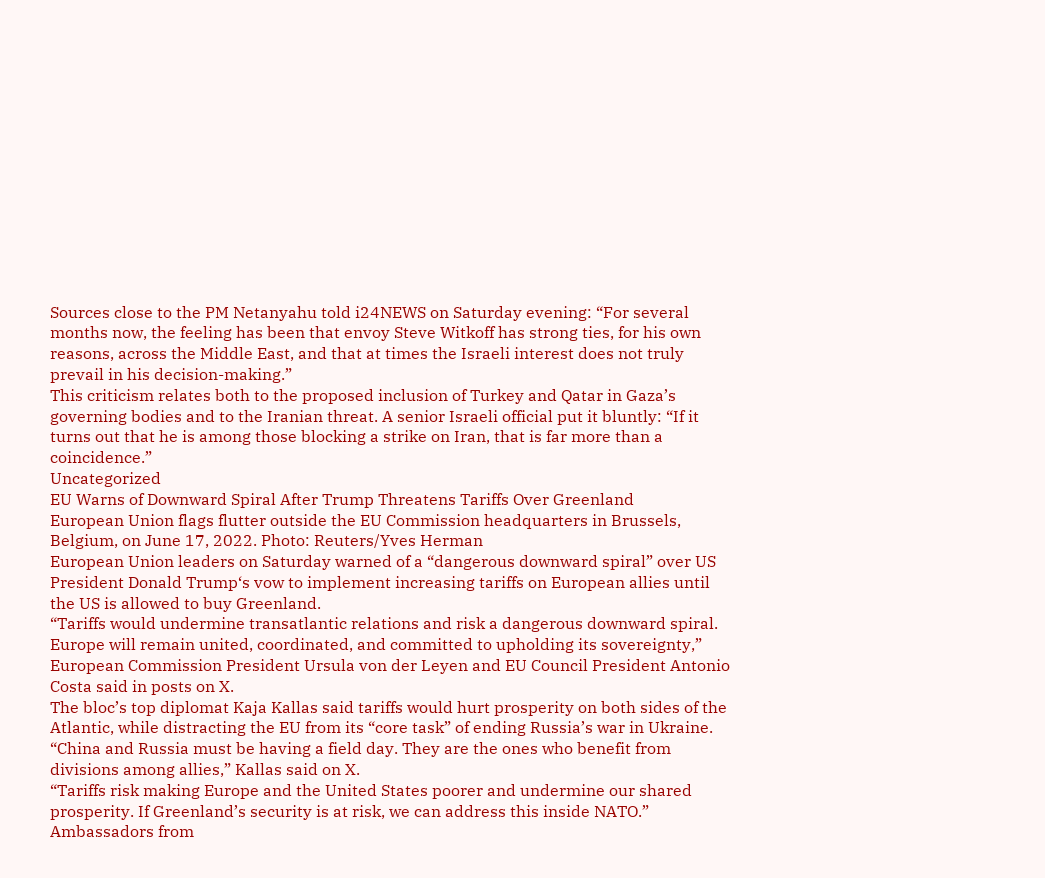Sources close to the PM Netanyahu told i24NEWS on Saturday evening: “For several months now, the feeling has been that envoy Steve Witkoff has strong ties, for his own reasons, across the Middle East, and that at times the Israeli interest does not truly prevail in his decision-making.”
This criticism relates both to the proposed inclusion of Turkey and Qatar in Gaza’s governing bodies and to the Iranian threat. A senior Israeli official put it bluntly: “If it turns out that he is among those blocking a strike on Iran, that is far more than a coincidence.”
Uncategorized
EU Warns of Downward Spiral After Trump Threatens Tariffs Over Greenland
European Union flags flutter outside the EU Commission headquarters in Brussels, Belgium, on June 17, 2022. Photo: Reuters/Yves Herman
European Union leaders on Saturday warned of a “dangerous downward spiral” over US President Donald Trump‘s vow to implement increasing tariffs on European allies until the US is allowed to buy Greenland.
“Tariffs would undermine transatlantic relations and risk a dangerous downward spiral. Europe will remain united, coordinated, and committed to upholding its sovereignty,” European Commission President Ursula von der Leyen and EU Council President Antonio Costa said in posts on X.
The bloc’s top diplomat Kaja Kallas said tariffs would hurt prosperity on both sides of the Atlantic, while distracting the EU from its “core task” of ending Russia’s war in Ukraine.
“China and Russia must be having a field day. They are the ones who benefit from divisions among allies,” Kallas said on X.
“Tariffs risk making Europe and the United States poorer and undermine our shared prosperity. If Greenland’s security is at risk, we can address this inside NATO.”
Ambassadors from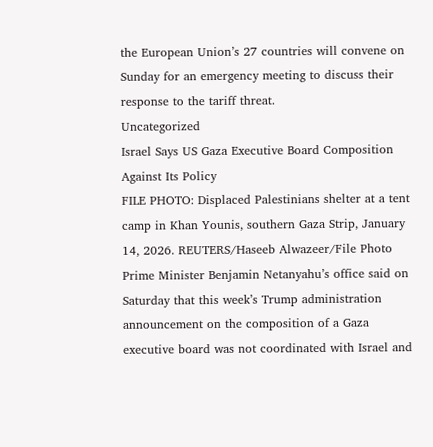the European Union’s 27 countries will convene on Sunday for an emergency meeting to discuss their response to the tariff threat.
Uncategorized
Israel Says US Gaza Executive Board Composition Against Its Policy
FILE PHOTO: Displaced Palestinians shelter at a tent camp in Khan Younis, southern Gaza Strip, January 14, 2026. REUTERS/Haseeb Alwazeer/File Photo
Prime Minister Benjamin Netanyahu’s office said on Saturday that this week’s Trump administration announcement on the composition of a Gaza executive board was not coordinated with Israel and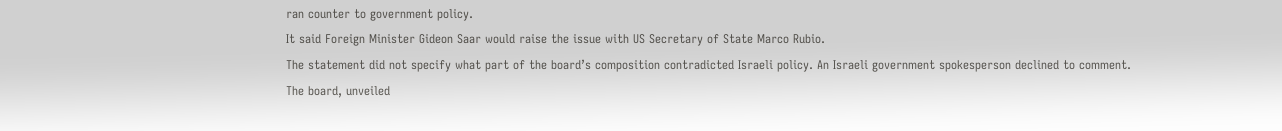ran counter to government policy.
It said Foreign Minister Gideon Saar would raise the issue with US Secretary of State Marco Rubio.
The statement did not specify what part of the board’s composition contradicted Israeli policy. An Israeli government spokesperson declined to comment.
The board, unveiled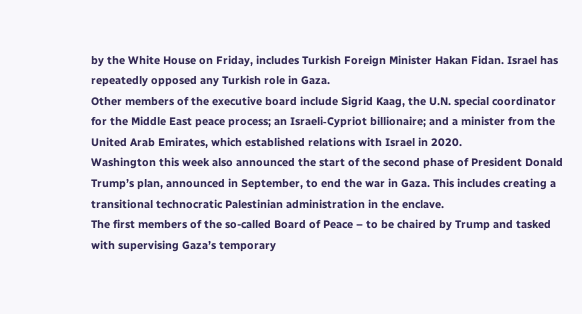by the White House on Friday, includes Turkish Foreign Minister Hakan Fidan. Israel has repeatedly opposed any Turkish role in Gaza.
Other members of the executive board include Sigrid Kaag, the U.N. special coordinator for the Middle East peace process; an Israeli‑Cypriot billionaire; and a minister from the United Arab Emirates, which established relations with Israel in 2020.
Washington this week also announced the start of the second phase of President Donald Trump’s plan, announced in September, to end the war in Gaza. This includes creating a transitional technocratic Palestinian administration in the enclave.
The first members of the so-called Board of Peace – to be chaired by Trump and tasked with supervising Gaza’s temporary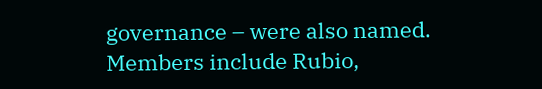governance – were also named. Members include Rubio,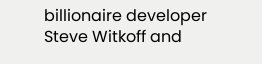billionaire developer Steve Witkoff and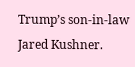Trump’s son-in-law Jared Kushner.